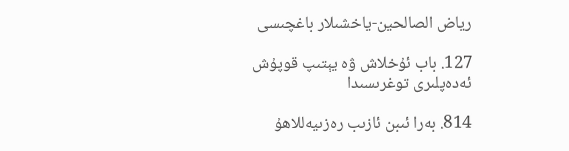رياض الصالحين-ياخشىلار باغچىسى

127. باب ئۇخلاش ۋە يېتىپ قوپۇش ئەدەپلىرى توغرىسىدا

814. بەرا ئىبن ئازىب رەزىيەللاھۇ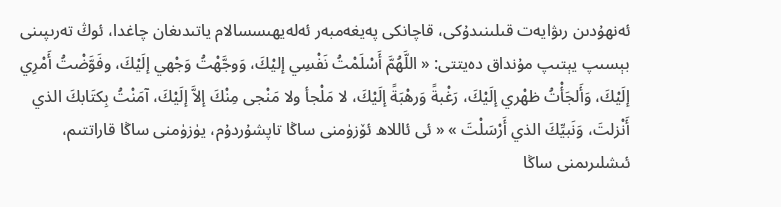ئەنھۇدىن رىۋايەت قىلىنىدۇكى، قاچانكى پەيغەمبەر ئەلەيھىسسالام ياتىدىغان چاغدا، ئوڭ تەرىپىنى بېسىپ يېتىپ مۇنداق دەيتتى: « اللَّهُمَّ أَسْلَمْتُ نَفْسِي إليْكَ، وَوجَّهْتُ وَجْهي إلَيْكَ، وفَوَّضْتُ أَمْرِي إلَيْكَ، وَأَلجَأْتُ ظهْري إلَيْكَ، رَغْبةً وَرهْبَةً إلَيْكَ، لا مَلْجأ ولا مَنْجى مِنْكَ إلاَّ إلَيْكَ، آمَنْتُ بِكتَابكَ الذي أَنْزلتَ، وَنَبيِّكَ الذي أَرْسَلْتَ » « ئى ئاللاھ ئۆزۈمنى ساڭا تاپشۇردۇم، يۈزۈمنى ساڭا قاراتتىم، ئىشلىرىمنى ساڭا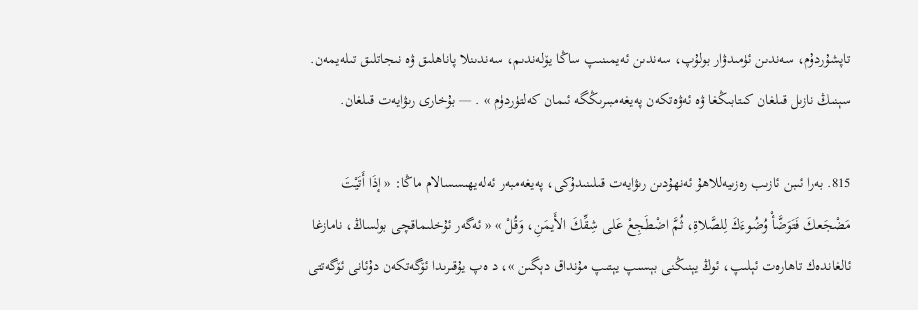تاپشۇردۇم، سەندىن ئۈمىدۋار بولۇپ، سەندىن ئەيمىنىپ ساڭا يۆلەندىم، سەندىنلا پاناھلىق ۋە نىجاتلىق تىلەيمەن. سېنىڭ نازىل قىلغان كىتابىڭغا ۋە ئەۋەتكەن پەيغەمبىرىڭگە ئىمان كەلتۈردۈم » . ― بۇخارى رىۋايەت قىلغان.

815. بەرا ئىبن ئازىب رەزىيەللاھۇ ئەنھۇدىن رىۋايەت قىلىنىدۇكى، پەيغەمبەر ئەلەيھىسسالام ماڭا: « إذَا أَتَيْتَ مَضْجَعكَ فَتَوَضَّأْ وُضُوءَكَ لِلصَّلاةِ، ثُمَّ اضْطَجِعْ عَلى شِقِّكَ الأَيمَنِ، وَقُلْ » « ئەگەر ئۇخلىماقچى بولساڭ، نامازغا ئالغاندەك تاھارەت ئېلىپ، ئوڭ يېنىڭنى بېسىپ يېتىپ مۇنداق دېگىن »، د ەپ يۇقىرىدا ئۆگەتكەن دۇئانى ئۆگەتتى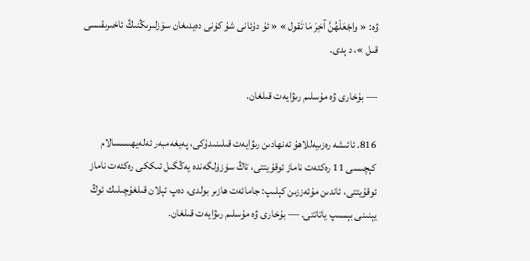ۋە: « واجْعَلْهُنَّ آخِرَ مَا تَقول » « ئۇ دۇئانى شۇ كۈنى دەيدىغان سۆزلىرىڭنىڭ ئاخىرىقىسى قىل »، د ېدى.

― بۇخارى ۋە مۇسلىم رىۋايەت قىلغان.

816. ئائىشە رەزىيەللاھۇ ئەنھادىن رىۋايەت قىلىنىدۇكى، پەيغەمبەر ئەلەيھىسسالام كېچىسى 11 رەكئەت ناماز ئوقۇيتتى، تاڭ سۈزۈلگەندە يەڭگىل ئىككى رەكئەت ناماز ئوقۇيتتى، ئاندىن مۇئەززىن كېلىپ: جامائەت ھازىر بولدى، دەپ ئېلان قىلغۇچىلىك ئوڭ يېنىنى بېسىپ ياتاتتى. ― بۇخارى ۋە مۇسلىم رىۋايەت قىلغان.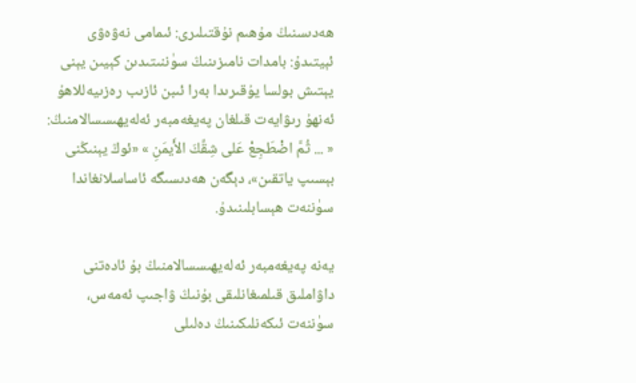ھەدىسنىڭ مۇھىم نۇقتىلىرى: ئىمامى نەۋەۋى ئېيتىدۇ: بامدات نامىزىنىڭ سۈننىتىدىن كېيىن يېنى يېتىش بولسا يۇقىرىدا بەرا ئىبن ئازىب رەزىيەللاھۇ ئەنھۇ رىۋايەت قىلغان پەيغەمبەر ئەلەيھىسسالامنىڭ: « ... ثُمَّ اضْطَجِعْ عَلى شِقِّكَ الأَيمَنِ » «ئوڭ يېنىڭنى بېسىپ ياتقىن»، دېگەن ھەدىسىگە ئاساسلانغاندا سۈننەت ھېسابلىنىدۇ.

يەنە پەيغەمبەر ئەلەيھىسسالامنىڭ بۇ ئادەتنى داۋاملىق قىلمىغانلىقى بۇنىڭ ۋاجىپ ئەمەس، سۈننەت ئىكەنلىكىنىڭ دەلىلى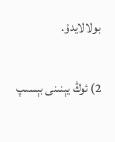بولالايدۇ.

2) ئوڭ يېنىنى بېسىپ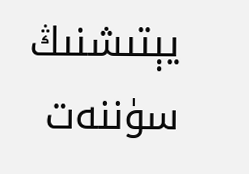يېتىشنىڭ سۈننەت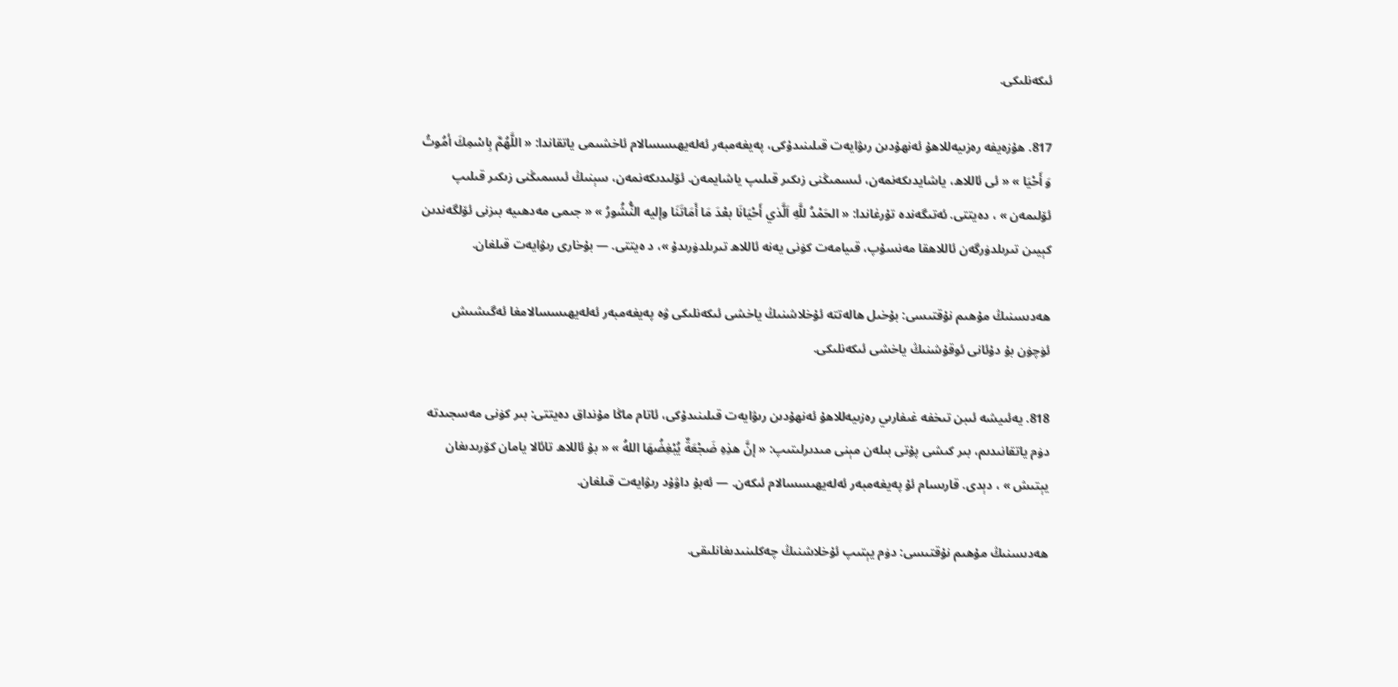ئىكەنلىكى.

817. ھۇزەيفە رەزىيەللاھۇ ئەنھۇدىن رىۋايەت قىلىنىدۇكى، پەيغەمبەر ئەلەيھىسسالام ئاخشىمى ياتقاندا: « اللَّهُمَّ بِاسْمِكَ أمُوتُ وَ أَحْيَا » « ئى ئاللاھ، ياشايدىكەنمەن، ئىسمىڭنى زىكىر قىلىپ ياشايمەن. ئۆلىدىكەنمەن، سېنىڭ ئىسمىڭنى زىكىر قىلىپ ئۆلىمەن » ، دەيتتى. ئەتىگەندە تۇرغاندا: « الحَمْدُ للَّهِ اَلَّذي أَحْيَانَا بعْدَ مَا أَمَاتَنَا وإليه النُّشُورُ » « جىمى مەدھىيە بىزنى ئۆلگەندىن كېيىن تىرىلدۈرگەن ئاللاھقا مەنسۇپ، قىيامەت كۈنى يەنە ئاللاھ تىرىلدۈرىدۇ »، د ەيتتى. ― بۇخارى رىۋايەت قىلغان.

ھەدىسنىڭ مۇھىم نۇقتىسى: بۇخىل ھالەتتە ئۇخلاشنىڭ ياخشى ئىكەنلىكى ۋە پەيغەمبەر ئەلەيھىسسالامغا ئەگىشىش ئۈچۈن بۇ دۇئانى ئوقۇشنىڭ ياخشى ئىكەنلىكى.

818. يەئىيشە ئىبن تىخفە غىفارىي رەزىيەللاھۇ ئەنھۇدىن رىۋايەت قىلىنىدۇكى، ئاتام ماڭا مۇنداق دەيتتى: بىر كۈنى مەسجىدتە دۈم ياتقانىدىم، بىر كىشى پۇتى بىلەن مېنى مىدىرلىتىپ: « إنَّ هذِهِ ضَجْعَةٌ يُبْغِضُهَا اللهُ » « بۇ ئاللاھ تائالا يامان كۆرىدىغان يېتىش » ، دېدى. قارىسام ئۇ پەيغەمبەر ئەلەيھىسسالام ئىكەن. ― ئەبۇ داۋۇد رىۋايەت قىلغان.

ھەدىسنىڭ مۇھىم نۇقتىسى: دۈم يېتىپ ئۇخلاشنىڭ چەكلىنىدىغانلىقى.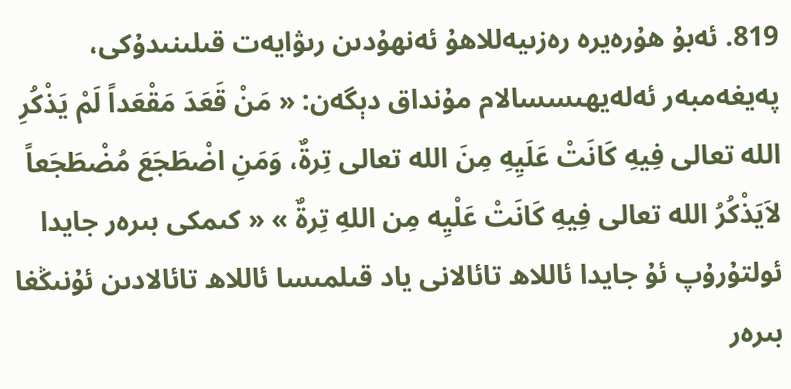819. ئەبۇ ھۇرەيرە رەزىيەللاھۇ ئەنھۇدىن رىۋايەت قىلىنىدۇكى، پەيغەمبەر ئەلەيھىسسالام مۇنداق دېگەن: « مَنْ قَعَدَ مَقْعَداً لَمْ يَذْكُرِ الله تعالى فِيهِ كَانَتْ عَلَيِهِ مِنَ الله تعالى تِرةٌ، وَمَنِ اضْطَجَعَ مُضْطَجَعاً لاَيَذْكُرُ الله تعالى فِيهِ كَانَتْ عَلْيِه مِن اللهِ تِرةٌ » « كىمكى بىرەر جايدا ئولتۇرۇپ ئۇ جايدا ئاللاھ تائالانى ياد قىلمىسا ئاللاھ تائالادىن ئۇنىڭغا بىرەر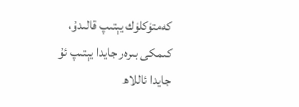كەمتۈكلۈك يېتىپ قالىدۇ، كىمكى بىرەر جايدا يېتىپ ئۇ جايدا ئاللاھ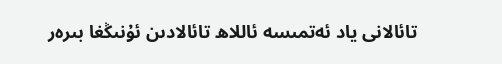تائالانى ياد ئەتمىسە ئاللاھ تائالادىن ئۇنىڭغا بىرەر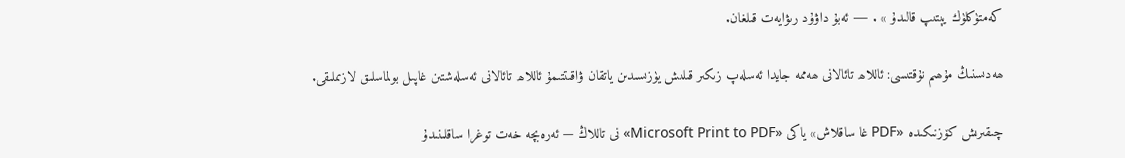كەمتۈكلۈك يېتىپ قالىدۇ » . ― ئەبۇ داۋۇد رىۋايەت قىلغان.

ھەدىسنىڭ مۇھىم نۇقتىسى: ئاللاھ تائالانى ھەممە جايدا ئەسلەپ زىكىر قىلىش يۈزىسىدىن ياتقان ۋاقىتتىمۇ ئاللاھ تائالانى ئەسلەشتىن غاپىل بولماسلىق لازىملىقى.

چىقىرىش كۆزنىكىدە «PDF غا ساقلاش» ياكى «Microsoft Print to PDF» نى تاللاڭ — ئەرەبچە خەت توغرا ساقلىنىدۇ